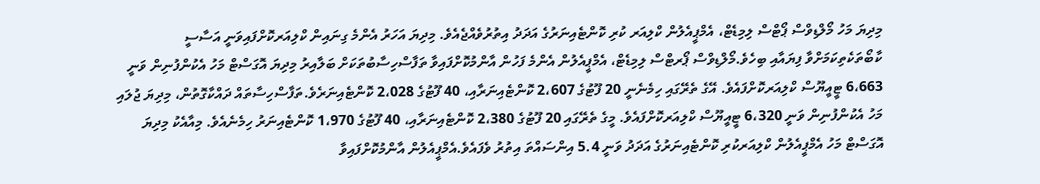މިދިޔަ މަހު މޯލްޑިވްސް ޕޯޓްސް ލިމިޑެޓް، އެމްޕީއެލުން ކްލިއަރ ކުރި ކޮންޓެއިނަރުގެ އަދަދު އިތުރުވެއްޖެއެވެ. މިދިޔަ އަހަރު އެންމެ ގިނައިން ކްލިއަރކޮށްފައިވަނީ އަސާސީ ކާބޯތަކެތިކަމަށްވާ ފިޔައާއި ބިހެވެ.މޯލްޑިވްސް ޕޯރޓްސް ލިމިޑެޓް، އެމްޕީއެލުން އެންމެ ފަހުން އާންމުކޮށްފައިވާ ތަފާސްހިސާބުތަކަށް ބަލާއިރު މިދިޔަ އޮގަސްޓް މަހު އެކުންފުނިން ވަނީ 6،663 ޓީއީޔޫސް ކްލިއަރކޮށްފައެވެ. އޭގެ ތެރޭގައި ހިމެނެނީ 20 ފޫޓުގެ 2،607 ކޮންޓެއިނަރާއި، 40 ފޫޓުގެ 2،028 ކޮންޓެއިނަރެވެ.ތަފާސްހިސާތައް ދައްކާގޮތުން، މިދިޔަ ޖުލައި މަހު އެކުންފުނިން ވަނީ 6،320 ޓީއީޔޫސް ކްލިއަރކޮށްފައެވެ. މީގެ ތެރޭގައި 20 ފޫޓުގެ 2،380 ކޮންޓެއިނަރާއި، 40 ފޫޓުގެ 1،970 ކޮންޓެއިނަރު ހިމެނެއެވެ. މިއާއެކު މިދިޔަ އޮގަސްޓް މަހު އެމްޕީއެލުން ކްލިއަރކުރި ކޮންޓެއިނަރުގެ އަދަދު ވަނީ 5.4 އިންސައްތަ އިތުރު ވެފައެވެ.އެމްޕީއެލުން އާންމުކޮށްފައިވާ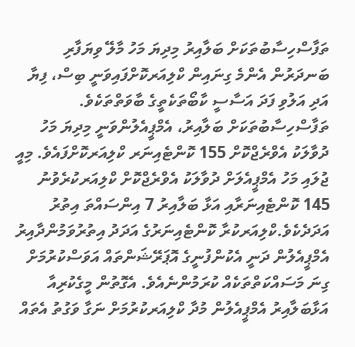ތަފާސްހިސާބުތަކަށް ބަލާއިރު މިދިޔަ މަހު މާލޭ ވިޔަފާރި ބަނދަރުން އެންމެ ގިނައިން ކްލިއަރކޮށްފައިވަނީ ބިސް، ފިޔާ އަދި އަލުވި ފަދަ އަސާސީ ކާބޯތަކެތީގެ ބާވަތްތަކެވެ.
ތަފާސްހިސާބުތަކަށް ބަލާއިރު، އެމްޕީއެލުންވަނީ މިދިޔަ މަހު ދުވާލަކު އެވްރެޖްކޮށް 155 ކޮންޓެއިނަރ ކްލިއަރކޮށްފައެވެ. މިއީ ޖުލައި މަހު އެމްޕީއެލަށް ދުވާލަކު އެވްރެޖްކޮށް ކްލިއަރކުރެވުނު 145 ކޮންޓެއިނަރާއި އަޅާ ބަލާއިރު 7 އިންސައްތަ އިތުރު އަދަދެކެވެ.ކްލިއަރކުރާ ކޮންޓެއިނަރުގެ އަދަދު އިތުރުވަމުންދާއިރު އެމްޕީއެލުން ދަނީ އެކުންފުނީގެ އޮޕަރޭޝަންތައް އަވަސްކުރުމަށް ގިނަ މަސައްކަތްތަކެއް ކުރަމުންނެއެވެ. އެގޮތުން މީގެކުރިއާ އަޅާބަލާއިރު އެމްޕީއެލުން މުދާ ކްލިއަރކުރުމަށް ނަގާ ވަގުތު އެތައް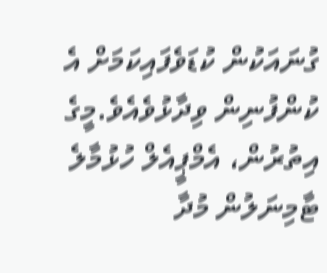ގުނައަކުން ކުޑަވެފައިކަމަށް އެ ކުންފުނިން ވިދާޅުވެއެވެ.މީގެ އިތުރުން، އެމްޕީއެލް ހުޅުމާލެ ޓާމިނަލުން މުދާ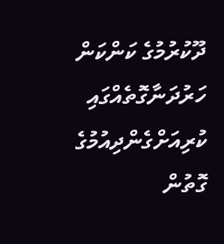ދޫކުރުމުގެ ކަންކަން ހަރުދަނާގޮތެއްގައި ކުރިއަށްގެންދިއުމުގެ ގޮތުން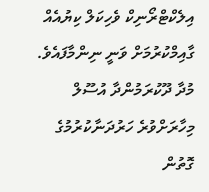އިލެކްޓްރޯނިކް ވެހިކަލް ކިޔުއެއް ގާއިމްކުރުމަށް ވަނީ ނިންމާފައެވެ. މުދާ ދޫކުރަމުންދާ އުސޫލް މިހާރަށްވުރެ ހަރުދަނާކުރުމުގެ ގޮތުން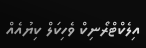އިލެކްޓްރޯނިކް ވެހިކަލް ކިޔުއެއް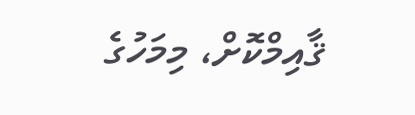ޤާއިމްކޮށް، މިމަހުގެ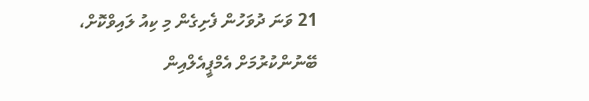21 ވަނަ ދުވަހުން ފެށިގެން މި ކިއު ލައިވްކޮށް، ބޭނުންކުރުމަށް އެމްޕީއެލްއިން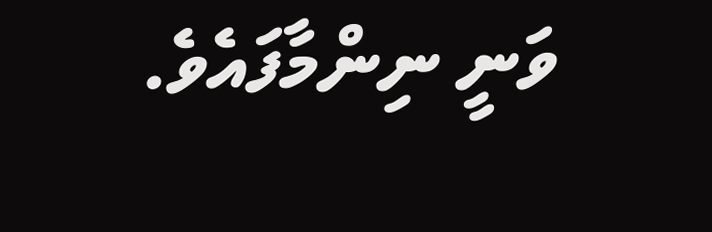ވަނީ ނިންމާފައެވެ.